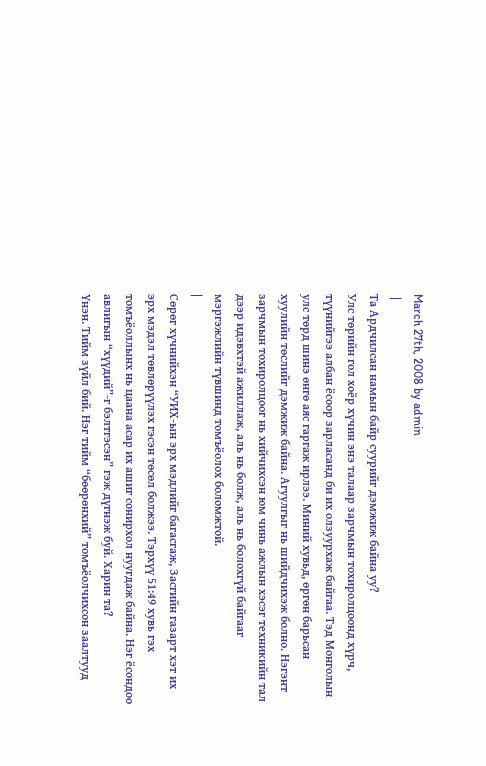March 27th, 2008 by admin
 |
Та Ардчилсан намын байр суурийг дэмжиж байна уу?
Улс төрийн гол хоёр хүчин энэ талаар зарчмын тохиролцоонд хүрч, түүнийгээ албан ёсоор зарласанд би их олзуурхаж байгаа. Тэд Монголын улс төрд шинэ өнгө аяс гаргаж ирлээ. Миний хувьд, өргөн барьсан хуулийн төслийг дэмжиж байна. Агуулгыг нь шийдчихэж болно. Нэгэнт зарчмын тохиролцоог нь хийчихсэн юм чинь ажлын хэсэг техникийн тал дээр идэвхтэй ажиллаж, аль нь болж, аль нь болохгүй байгааг мэргэжлийн түвшинд томъёолох боломжтой.
|
Сөрөг хүчнийхэн “УИХ-ын эрх мэдлийг багасгаж, Засгийн газарт хэт их эрх мэдэл төвлөрүүлэх гэсэн төсөл болжээ. Тэрхүү 51:49 хувь гэх томъёоллынх нь цаана асар их ашиг сонирхол нуугдаж байна. Нэг ёсондоо авлигын “хүүдий”-г бэлтгэсэн” гэж дүгнэж буй. Харин та?
Үнэн. Тийм зүйл бий. Нэг тийм “бөөрөнхий” томъёолчихсон заалтууд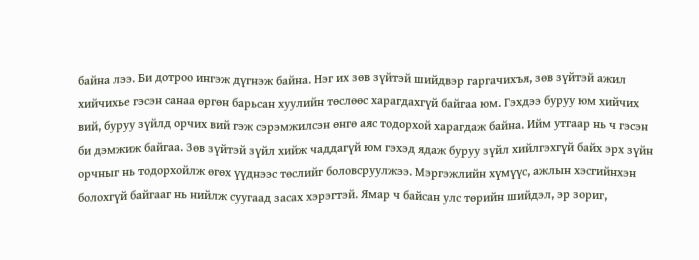байна лээ. Би дотроо ингэж дүгнэж байна. Нэг их зөв зүйтэй шийдвэр гаргачихъя, зөв зүйтэй ажил хийчихье гэсэн санаа өргөн барьсан хуулийн төслөөс харагдахгүй байгаа юм. Гэхдээ буруу юм хийчих вий, буруу зүйлд орчих вий гэж сэрэмжилсэн өнгө аяс тодорхой харагдаж байна. Ийм утгаар нь ч гэсэн би дэмжиж байгаа. Зөв зүйтэй зүйл хийж чаддагүй юм гэхэд ядаж буруу зүйл хийлгэхгүй байх эрх зүйн орчныг нь тодорхойлж өгөх үүднээс төслийг боловсруулжээ. Мэргэжлийн хүмүүс, ажлын хэсгийнхэн болохгүй байгааг нь нийлж суугаад засах хэрэгтэй. Ямар ч байсан улс төрийн шийдэл, эр зориг,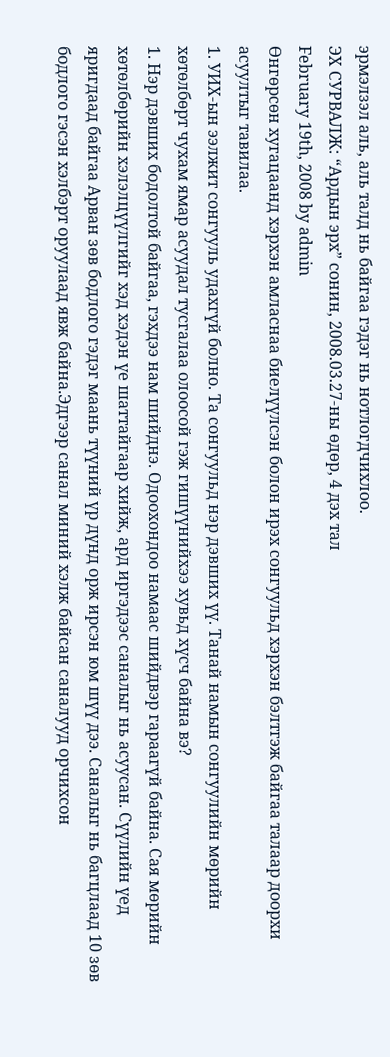эрмэлзэл аль, аль талд нь байгаа гэдэг нь нотлогдчихлоо.
ЭХ СУРВАЛЖ: “Ардын эрх” сонин, 2008.03.27-ны өдөр, 4 дэх тал
February 19th, 2008 by admin
Өнгөрсөн хугацаанд хэрхэн амласнаа биелүүлсэн болон ирэх сонгуульд хэрхэн бэлтгэж байгаа талаар доорхи асуултыг тавилаа.
1. УИХ-ын ээлжит сонгууль удахгүй болно. Та сонгуульд нэр дэвших үү. Танай намын сонгуулийн мөрийн хөтөлбөрт чухам ямар асуудал тусгалаа олоосой гэж гишүүнийхээ хувьд хүсч байна вэ?
1. Нэр дэвших бодолтой байгаа, гэхдээ нам шийднэ. Одоохондоо намаас шийдвэр гараагүй байна. Сая мөрийн хөтөлбөрийн хэлэлцүүлгийг хэд хэдэн үе шаттайгаар хийж, ард иргэдээс саналыг нь асуусан. Сүүлийн үед яригдаад байгаа Арван зөв бодлого гэдэг маань түүний үр дүнд орж ирсэн юм шүү дээ. Саналыг нь багцлаад 10 зөв бодлого гэсэн хэлбэрт оруулаад явж байна.Эдгээр санал миний хэлж байсан саналууд орчихсон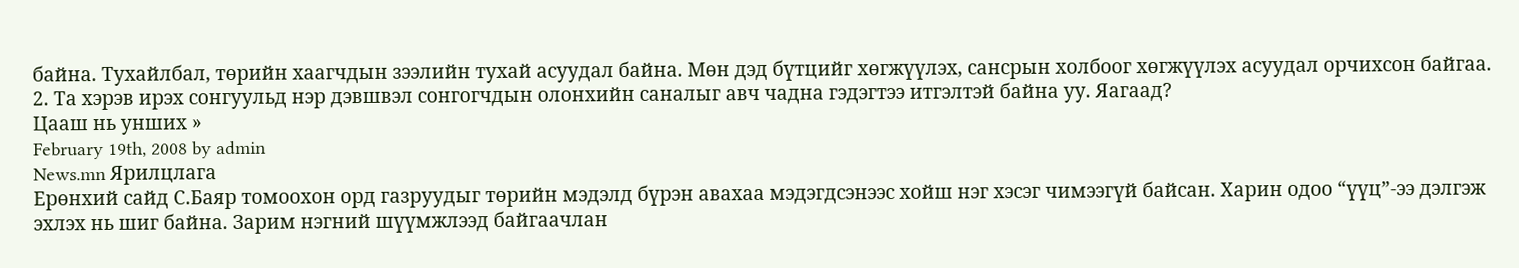байна. Тухайлбал, төрийн хаагчдын зээлийн тухай асуудал байна. Мөн дэд бүтцийг хөгжүүлэх, сансрын холбоог хөгжүүлэх асуудал орчихсон байгаа.
2. Та хэрэв ирэх сонгуульд нэр дэвшвэл сонгогчдын олонхийн саналыг авч чадна гэдэгтээ итгэлтэй байна уу. Яагаад?
Цааш нь унших »
February 19th, 2008 by admin
News.mn Ярилцлага
Ерөнхий сайд С.Баяр томоохон орд газруудыг төрийн мэдэлд бүрэн авахаа мэдэгдсэнээс хойш нэг хэсэг чимээгүй байсан. Харин одоо “үүц”-ээ дэлгэж эхлэх нь шиг байна. Зарим нэгний шүүмжлээд байгаачлан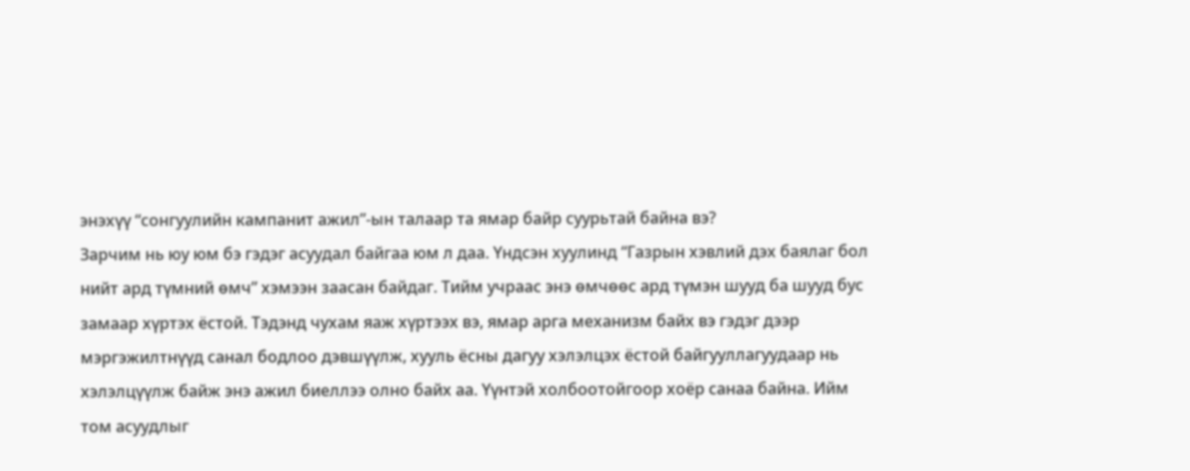энэхүү “сонгуулийн кампанит ажил”-ын талаар та ямар байр суурьтай байна вэ?
Зарчим нь юу юм бэ гэдэг асуудал байгаа юм л даа. Үндсэн хуулинд “Газрын хэвлий дэх баялаг бол нийт ард түмний өмч” хэмээн заасан байдаг. Тийм учраас энэ өмчөөс ард түмэн шууд ба шууд бус замаар хүртэх ёстой. Тэдэнд чухам яаж хүртээх вэ, ямар арга механизм байх вэ гэдэг дээр мэргэжилтнүүд санал бодлоо дэвшүүлж, хууль ёсны дагуу хэлэлцэх ёстой байгууллагуудаар нь хэлэлцүүлж байж энэ ажил биеллээ олно байх аа. Үүнтэй холбоотойгоор хоёр санаа байна. Ийм том асуудлыг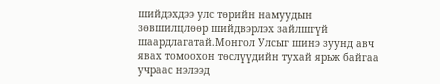шийдэхдээ улс төрийн намуудын зөвшилцлөөр шийдвэрлэх зайлшгүй шаардлагатай.Монгол Улсыг шинэ зуунд авч явах томоохон төслүүдийн тухай ярьж байгаа учраас нэлээд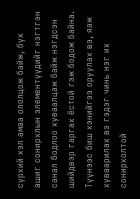сүрхий хэл амаа ололцож байж, бүх ашиг сонирхлын элементүүдийг нэгтгэн санал бодлоо хуваалцаж байж нэгдсэн шийдвэр гаргах ёстой гэж бодож байна. Түүнээс биш хэнийгээ оруулах вэ, яаж хуваарилах вэ гэдэг чинь нэг их сонирхолтой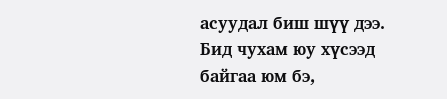асуудал биш шүү дээ. Бид чухам юу хүсээд байгаа юм бэ,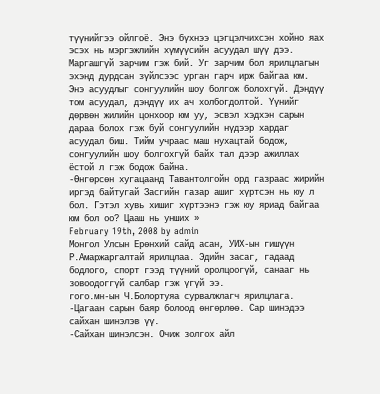түүнийгээ ойлгоё. Энэ бүхнээ цэгцэлчихсэн хойно яах эсэх нь мэргэжлийн хүмүүсийн асуудал шүү дээ. Маргашгүй зарчим гэж бий. Уг зарчим бол ярилцлагын эхэнд дурдсан зүйлсээс урган гарч ирж байгаа юм. Энэ асуудлыг сонгуулийн шоу болгож болохгүй. Дэндүү том асуудал, дэндүү их ач холбогдолтой. Үүнийг дөрвөн жилийн цонхоор юм уу, эсвэл хэдхэн сарын дараа болох гэж буй сонгуулийн нүдээр хардаг асуудал биш. Тийм учраас маш нухацтай бодож, сонгуулийн шоу болгохгүй байх тал дээр ажиллах ёстой л гэж бодож байна.
-Өнгөрсөн хугацаанд Тавантолгойн орд газраас жирийн иргэд байтугай Засгийн газар ашиг хүртсэн нь юу л бол. Гэтэл хувь хишиг хүртээнэ гэж юу яриад байгаа юм бол оо? Цааш нь унших »
February 19th, 2008 by admin
Монгол Улсын Ерөнхий сайд асан, УИХ-ын гишүүн Р.Амаржаргалтай ярилцлаа. Эдийн засаг, гадаад бодлого, спорт гээд түүний оролцоогүй, санааг нь зовоодоггүй салбар гэж үгүй ээ.
гого.мн-ын Ч.Болортуяа сурвалжлагч ярилцлага.
-Цагаан сарын баяр болоод өнгөрлөө. Сар шинэдээ сайхан шинэлэв үү.
-Сайхан шинэлсэн. Очиж золгох айл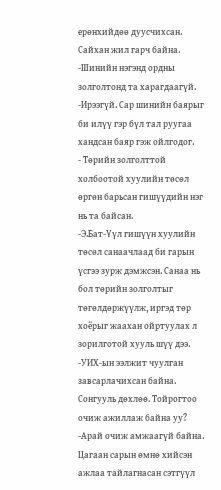ерөнхийдөө дуусчихсан. Сайхан жил гарч байна.
-Шинийн нэгэнд ордны золголтонд та харагдаагүй.
-Ирээгүй. Сар шинийн баярыг би илүү гэр бүл тал руугаа хандсан баяр гэж ойлгодог.
- Төрийн золголттой холбоотой хуулийн төсөл өргөн барьсан гишүүдийн нэг нь та байсан.
-Э.Бат-Үүл гишүүн хуулийн төсөл санаачлаад би гарын үсгээ зурж дэмжсэн. Санаа нь бол төрийн золголтыг төгөлдөржүүлж, иргэд төр хоёрыг жаахан ойртуулах л зорилготой хууль шүү дээ.
-УИХ-ын ээлжит чуулган завсарлачихсан байна. Сонгууль дөхлөө. Тойрогтоо очиж ажиллаж байна уу?
-Арай очиж амжаагүй байна. Цагаан сарын өмнө хийсэн ажлаа тайлагнасан сэтгүүл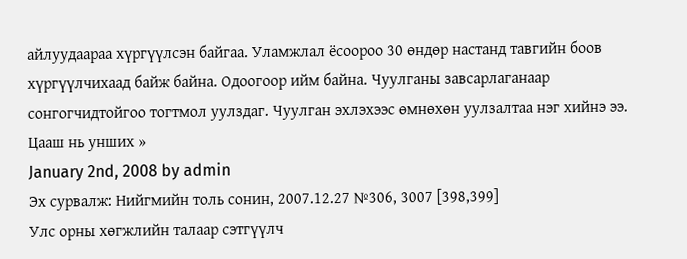айлуудаараа хүргүүлсэн байгаа. Уламжлал ёсоороо 30 өндөр настанд тавгийн боов хүргүүлчихаад байж байна. Одоогоор ийм байна. Чуулганы завсарлаганаар сонгогчидтойгоо тогтмол уулздаг. Чуулган эхлэхээс өмнөхөн уулзалтаа нэг хийнэ ээ.
Цааш нь унших »
January 2nd, 2008 by admin
Эх сурвалж: Нийгмийн толь сонин, 2007.12.27 №306, 3007 [398,399]
Улс орны хөгжлийн талаар сэтгүүлч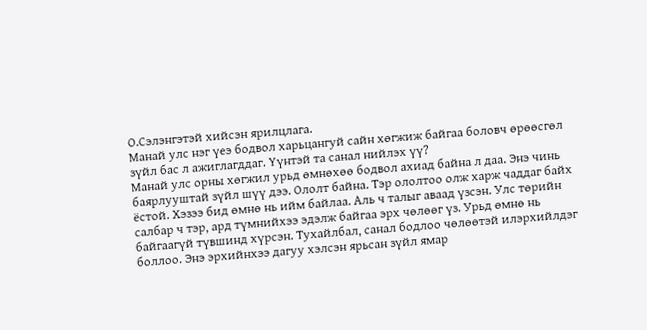О.Сэлэнгэтэй хийсэн ярилцлага.
Манай улс нэг үеэ бодвол харьцангуй сайн хөгжиж байгаа боловч өрөөсгөл зүйл бас л ажиглагддаг. Үүнтэй та санал нийлэх үү?
Манай улс орны хөгжил урьд өмнөхөө бодвол ахиад байна л даа. Энэ чинь баярлууштай зүйл шүү дээ. Ололт байна. Тэр ололтоо олж харж чаддаг байх ёстой. Хэзээ бид өмнө нь ийм байлаа. Аль ч талыг аваад үзсэн. Улс төрийн салбар ч тэр, ард түмнийхээ эдэлж байгаа эрх чөлөөг үз. Урьд өмнө нь байгаагүй түвшинд хүрсэн. Тухайлбал, санал бодлоо чөлөөтэй илэрхийлдэг боллоо. Энэ эрхийнхээ дагуу хэлсэн ярьсан зүйл ямар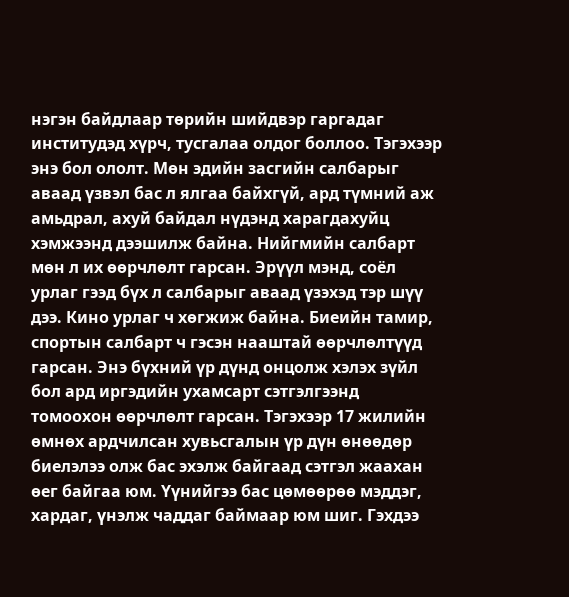нэгэн байдлаар төрийн шийдвэр гаргадаг институдэд хүрч, тусгалаа олдог боллоо. Тэгэхээр энэ бол ололт. Мөн эдийн засгийн салбарыг аваад үзвэл бас л ялгаа байхгүй, ард түмний аж амьдрал, ахуй байдал нүдэнд харагдахуйц хэмжээнд дээшилж байна. Нийгмийн салбарт мөн л их өөрчлөлт гарсан. Эрүүл мэнд, соёл урлаг гээд бүх л салбарыг аваад үзэхэд тэр шүү дээ. Кино урлаг ч хөгжиж байна. Биеийн тамир, спортын салбарт ч гэсэн нааштай өөрчлөлтүүд гарсан. Энэ бүхний үр дүнд онцолж хэлэх зүйл бол ард иргэдийн ухамсарт сэтгэлгээнд томоохон өөрчлөлт гарсан. Тэгэхээр 17 жилийн өмнөх ардчилсан хувьсгалын үр дүн өнөөдөр биелэлээ олж бас эхэлж байгаад сэтгэл жаахан өег байгаа юм. Үүнийгээ бас цөмөөрөө мэддэг, хардаг, үнэлж чаддаг баймаар юм шиг. Гэхдээ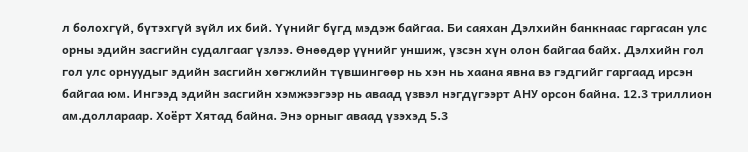л болохгүй, бүтэхгүй зүйл их бий. Үүнийг бүгд мэдэж байгаа. Би саяхан Дэлхийн банкнаас гаргасан улс орны эдийн засгийн судалгааг үзлээ. Өнөөдөр үүнийг уншиж, үзсэн хүн олон байгаа байх. Дэлхийн гол гол улс орнуудыг эдийн засгийн хөгжлийн түвшингөөр нь хэн нь хаана явна вэ гэдгийг гаргаад ирсэн байгаа юм. Ингээд эдийн засгийн хэмжээгээр нь аваад үзвэл нэгдүгээрт АНУ орсон байна. 12.3 триллион ам.доллараар. Хоёрт Хятад байна. Энэ орныг аваад үзэхэд 5.3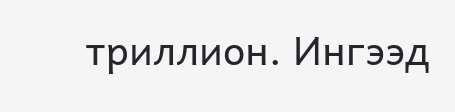триллион. Ингээд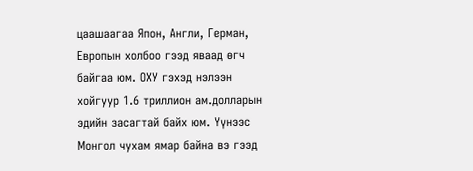цаашаагаа Япон, Англи, Герман, Европын холбоо гээд яваад өгч байгаа юм. ОХУ гэхэд нэлээн хойгуур 1.6 триллион ам.долларын эдийн засагтай байх юм. Үүнээс Монгол чухам ямар байна вэ гээд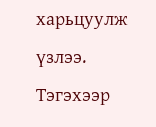харьцуулж үзлээ. Тэгэхээр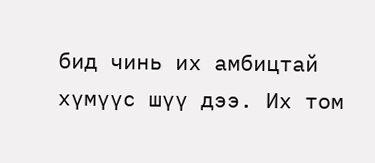бид чинь их амбицтай хүмүүс шүү дээ. Их том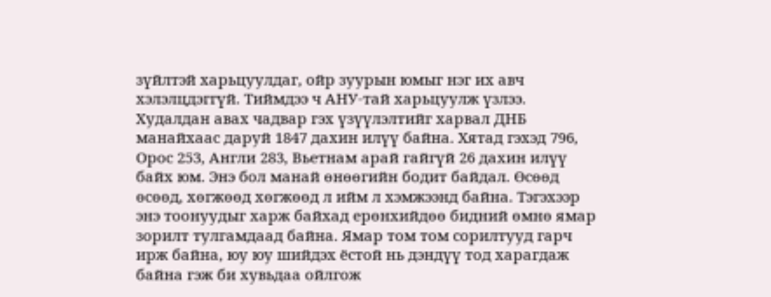зүйлтэй харьцуулдаг, ойр зуурын юмыг нэг их авч хэлэлцдэггүй. Тиймдээ ч АНУ-тай харьцуулж үзлээ. Худалдан авах чадвар гэх үзүүлэлтийг харвал ДНБ манайхаас даруй 1847 дахин илүү байна. Хятад гэхэд 796, Орос 253, Англи 283, Вьетнам арай гайгүй 26 дахин илүү байх юм. Энэ бол манай өнөөгийн бодит байдал. Өсөөд өсөөд, хөгжөөд хөгжөөд л ийм л хэмжээнд байна. Тэгэхээр энэ тоонуудыг харж байхад ерөнхийдөө бидний өмнө ямар зорилт тулгамдаад байна. Ямар том том сорилтууд гарч ирж байна, юу юу шийдэх ёстой нь дэндүү тод харагдаж байна гэж би хувьдаа ойлгож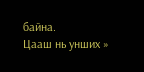байна.
Цааш нь унших »